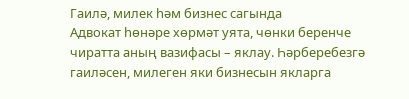Гаилә, милек һәм бизнес сагында
Адвокат һөнәре хөрмәт уята, чөнки беренче чиратта аның вазифасы – яклау. Һәрберебезгә гаиләсен, милеген яки бизнесын якларга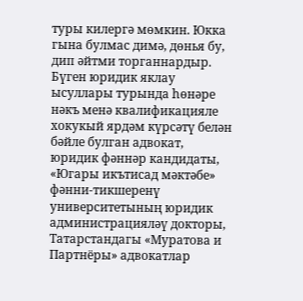туры килергә мөмкин. Юкка гына булмас димә, дөнья бу, дип әйтми торганнардыр.
Бүген юридик яклау ысуллары турында һөнәре нәкъ менә квалификацияле хокукый ярдәм күрсәтү белән бәйле булган адвокат, юридик фәннәр кандидаты, «Югары икътисад мәктәбе» фәнни-тикшеренү университетының юридик администрацияләү докторы, Татарстандагы «Муратова и Партнёры» адвокатлар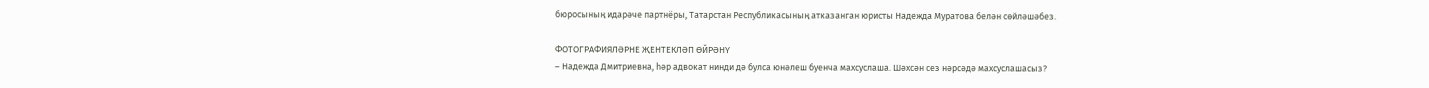бюросының идарәче партнёры, Татарстан Республикасының атказанган юристы Надежда Муратова белән сөйләшәбез.

ФОТОГРАФИЯЛӘРНЕ ҖЕНТЕКЛӘП ӨЙРӘНҮ
– Надежда Дмитриевна, һәр адвокат нинди дә булса юнәлеш буенча махсуслаша. Шәхсән сез нәрсәдә махсуслашасыз?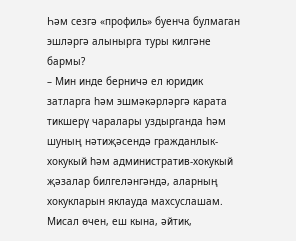Һәм сезгә «профиль» буенча булмаган эшләргә алынырга туры килгәне бармы?
– Мин инде берничә ел юридик затларга һәм эшмәкәрләргә карата тикшерү чаралары уздырганда һәм шуның нәтиҗәсендә гражданлык-хокукый һәм административ-хокукый җәзалар билгеләнгәндә, аларның хокукларын яклауда махсуслашам. Мисал өчен, еш кына, әйтик,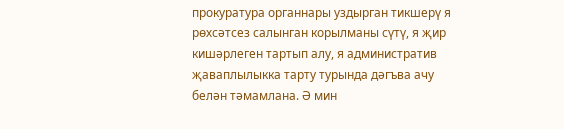прокуратура органнары уздырган тикшерү я рөхсәтсез салынган корылманы сүтү, я җир кишәрлеген тартып алу, я административ җаваплылыкка тарту турында дәгъва ачу белән тәмамлана. Ә мин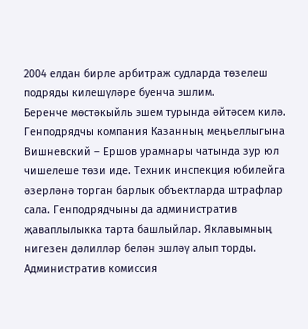2004 елдан бирле арбитраж судларда төзелеш подряды килешүләре буенча эшлим.
Беренче мөстәкыйль эшем турында әйтәсем килә. Генподрядчы компания Казанның меңьеллыгына Вишневский – Ершов урамнары чатында зур юл чишелеше төзи иде. Техник инспекция юбилейга әзерләнә торган барлык объектларда штрафлар сала. Генподрядчыны да административ җаваплылыкка тарта башлыйлар. Яклавымның нигезен дәлилләр белән эшләү алып торды. Административ комиссия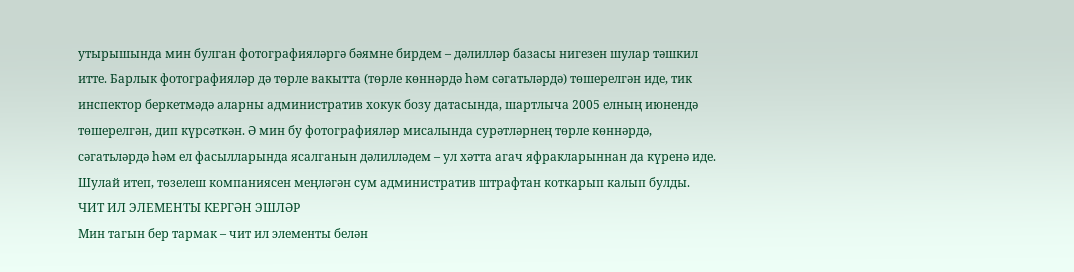утырышында мин булган фотографияләргә бәямне бирдем – дәлилләр базасы нигезен шулар тәшкил итте. Барлык фотографияләр дә төрле вакытта (төрле көннәрдә һәм сәгатьләрдә) төшерелгән иде, тик инспектор беркетмәдә аларны административ хокук бозу датасында, шартлыча 2005 елның июнендә төшерелгән, дип күрсәткән. Ә мин бу фотографияләр мисалында сурәтләрнең төрле көннәрдә, сәгатьләрдә һәм ел фасылларында ясалганын дәлилләдем – ул хәтта агач яфракларыннан да күренә иде. Шулай итеп, төзелеш компаниясен меңләгән сум административ штрафтан коткарып калып булды.
ЧИТ ИЛ ЭЛЕМЕНТЫ КЕРГӘН ЭШЛӘР
Мин тагын бер тармак – чит ил элементы белән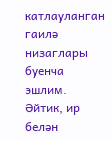катлауланган гаилә низаглары буенча эшлим. Әйтик, ир белән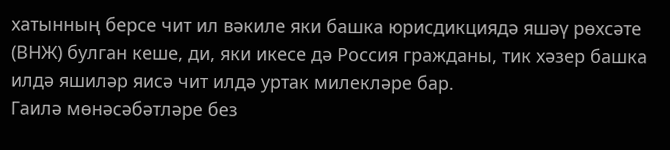хатынның берсе чит ил вәкиле яки башка юрисдикциядә яшәү рөхсәте (ВНЖ) булган кеше, ди, яки икесе дә Россия гражданы, тик хәзер башка илдә яшиләр яисә чит илдә уртак милекләре бар.
Гаилә мөнәсәбәтләре без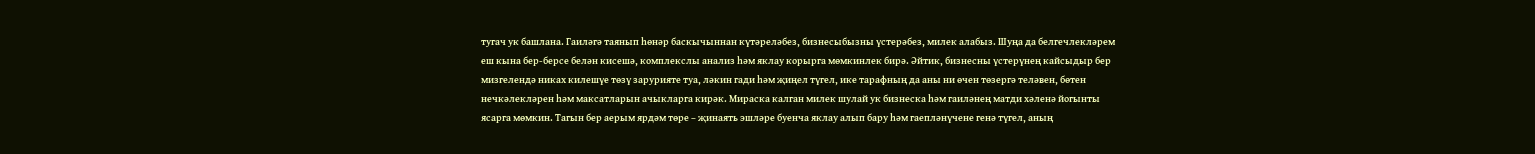тугач ук башлана. Гаиләгә таянып һөнәр баскычыннан күтәреләбез, бизнесыбызны үстерәбез, милек алабыз. Шуңа да белгечлекләрем еш кына бер‑берсе белән кисешә, комплекслы анализ һәм яклау корырга мөмкинлек бирә. Әйтик, бизнесны үстерүнең кайсыдыр бер мизгелендә никах килешүе төзү зарурияте туа, ләкин гади һәм җиңел түгел, ике тарафның да аны ни өчен төзергә теләвен, бөтен нечкәлекләрен һәм максатларын ачыкларга кирәк. Мираска калган милек шулай ук бизнеска һәм гаиләнең матди хәленә йогынты ясарга мөмкин. Тагын бер аерым ярдәм төре – җинаять эшләре буенча яклау алып бару һәм гаепләнүчене генә түгел, аның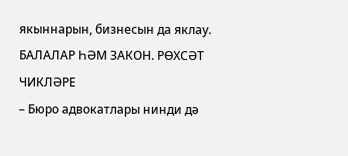якыннарын, бизнесын да яклау.
БАЛАЛАР ҺӘМ ЗАКОН. РӨХСӘТ ЧИКЛӘРЕ
– Бюро адвокатлары нинди дә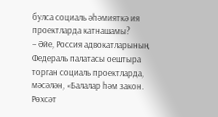булса социаль әһәмияткә ия проектларда катнашамы?
– Әйе, Россия адвокатларының Федераль палатасы оештыра торган социаль проектларда, мәсәлән, «Балалар һәм закон. Рөхсәт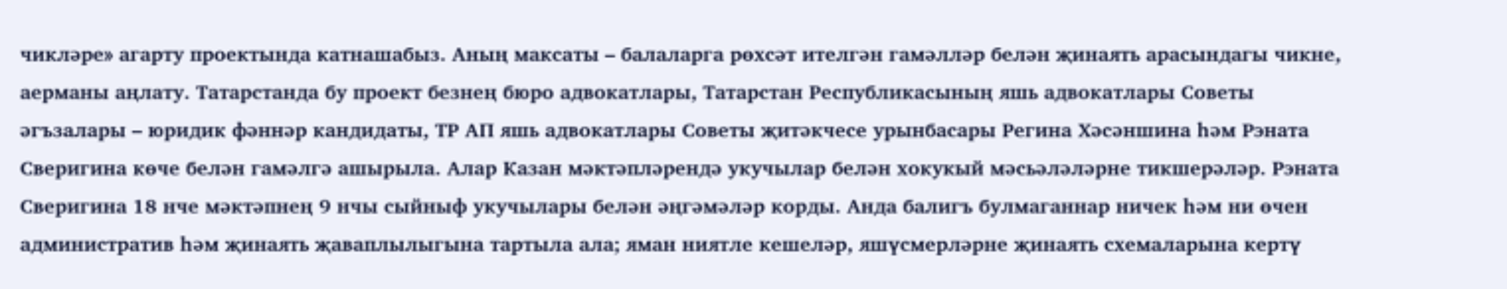чикләре» агарту проектында катнашабыз. Аның максаты – балаларга рөхсәт ителгән гамәлләр белән җинаять арасындагы чикне, аерманы аңлату. Татарстанда бу проект безнең бюро адвокатлары, Татарстан Республикасының яшь адвокатлары Советы әгъзалары – юридик фәннәр кандидаты, ТР АП яшь адвокатлары Советы җитәкчесе урынбасары Регина Хәсәншина һәм Рэната Сверигина көче белән гамәлгә ашырыла. Алар Казан мәктәпләрендә укучылар белән хокукый мәсьәләләрне тикшерәләр. Рэната Сверигина 18 нче мәктәпнең 9 нчы сыйныф укучылары белән әңгәмәләр корды. Анда балигъ булмаганнар ничек һәм ни өчен административ һәм җинаять җаваплылыгына тартыла ала; яман ниятле кешеләр, яшүсмерләрне җинаять схемаларына кертү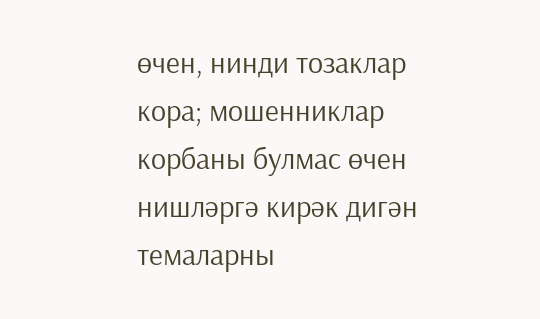өчен, нинди тозаклар кора; мошенниклар корбаны булмас өчен нишләргә кирәк дигән темаларны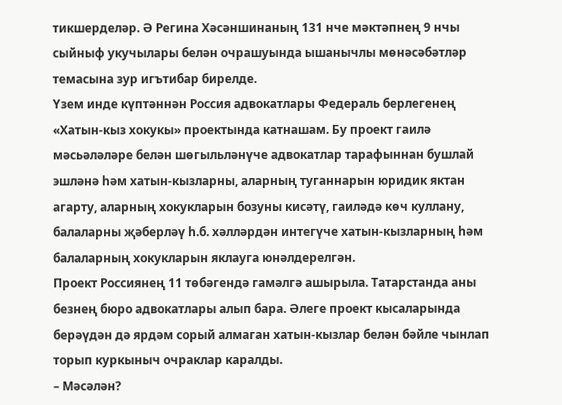тикшерделәр. Ә Регина Хәсәншинаның 131 нче мәктәпнең 9 нчы сыйныф укучылары белән очрашуында ышанычлы мөнәсәбәтләр темасына зур игътибар бирелде.
Үзем инде күптәннән Россия адвокатлары Федераль берлегенең «Хатын-кыз хокукы» проектында катнашам. Бу проект гаилә мәсьәләләре белән шөгыльләнүче адвокатлар тарафыннан бушлай эшләнә һәм хатын-кызларны, аларның туганнарын юридик яктан агарту, аларның хокукларын бозуны кисәтү, гаиләдә көч куллану, балаларны җәберләү һ.б. хәлләрдән интегүче хатын-кызларның һәм балаларның хокукларын яклауга юнәлдерелгән.
Проект Россиянең 11 төбәгендә гамәлгә ашырыла. Татарстанда аны безнең бюро адвокатлары алып бара. Әлеге проект кысаларында берәүдән дә ярдәм сорый алмаган хатын-кызлар белән бәйле чынлап торып куркыныч очраклар каралды.
– Мәсәлән?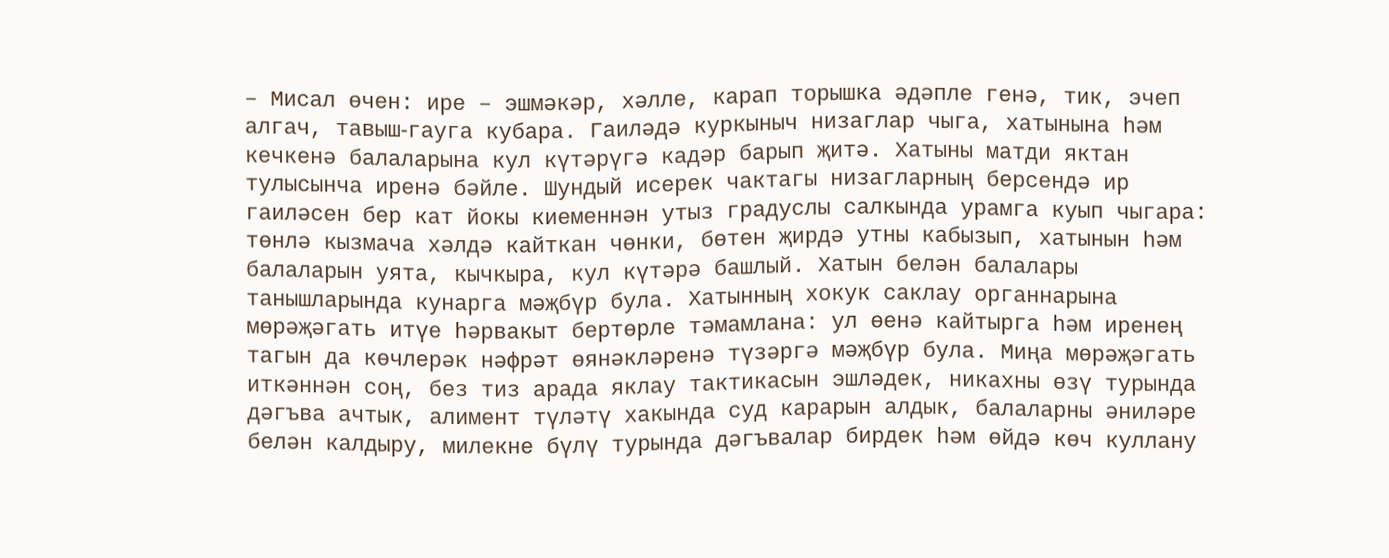– Мисал өчен: ире – эшмәкәр, хәлле, карап торышка әдәпле генә, тик, эчеп алгач, тавыш‑гауга кубара. Гаиләдә куркыныч низаглар чыга, хатынына һәм кечкенә балаларына кул күтәрүгә кадәр барып җитә. Хатыны матди яктан тулысынча иренә бәйле. Шундый исерек чактагы низагларның берсендә ир гаиләсен бер кат йокы киеменнән утыз градуслы салкында урамга куып чыгара: төнлә кызмача хәлдә кайткан чөнки, бөтен җирдә утны кабызып, хатынын һәм балаларын уята, кычкыра, кул күтәрә башлый. Хатын белән балалары танышларында кунарга мәҗбүр була. Хатынның хокук саклау органнарына мөрәҗәгать итүе һәрвакыт бертөрле тәмамлана: ул өенә кайтырга һәм иренең тагын да көчлерәк нәфрәт өянәкләренә түзәргә мәҗбүр була. Миңа мөрәҗәгать иткәннән соң, без тиз арада яклау тактикасын эшләдек, никахны өзү турында дәгъва ачтык, алимент түләтү хакында суд карарын алдык, балаларны әниләре белән калдыру, милекне бүлү турында дәгъвалар бирдек һәм өйдә көч куллану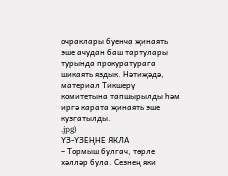очраклары буенча җинаять эше ачудан баш тартулары турында прокуратурага шикаять яздык. Нәтиҗәдә, материал Тикшерү комитетына тапшырылды һәм иргә карата җинаять эше кузгатылды.
.jpg)
ҮЗ-ҮЗЕҢНЕ ЯКЛА
– Тормыш булгач, төрле хәлләр була. Сезнең яки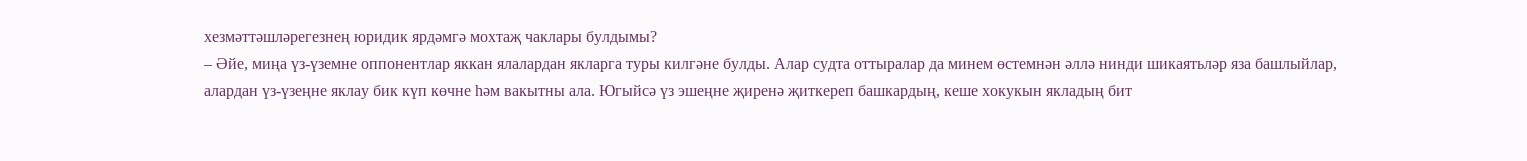хезмәттәшләрегезнең юридик ярдәмгә мохтаҗ чаклары булдымы?
– Әйе, миңа үз-үземне оппонентлар яккан ялалардан якларга туры килгәне булды. Алар судта оттыралар да минем өстемнән әллә нинди шикаятьләр яза башлыйлар, алардан үз-үзеңне яклау бик күп көчне һәм вакытны ала. Югыйсә үз эшеңне җиренә җиткереп башкардың, кеше хокукын якладың бит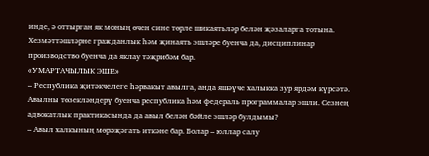инде, ә оттырган як моның өчен сине төрле шикаятьләр белән җәзаларга тотына.
Хезмәттәшләрне гражданлык һәм җинаять эшләре буенча да, дисциплинар производство буенча да яклау тәҗрибәм бар.
«УМАРТАЧЫЛЫК ЭШЕ»
– Республика җитәкчелеге һәрвакыт авылга, анда яшәүче халыкка зур ярдәм күрсәтә. Авылны төзекләндерү буенча республика һәм федераль программалар эшли. Сезнең адвокатлык практикасында да авыл белән бәйле эшләр булдымы?
– Авыл халкының мөрәҗәгать иткәне бар. Болар – юллар салу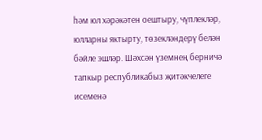һәм юл хәрәкәтен оештыру, чүплекләр, юлларны яктырту, төзекләндерү белән бәйле эшләр. Шәхсән үземнең берничә тапкыр республикабыз җитәкчелеге исеменә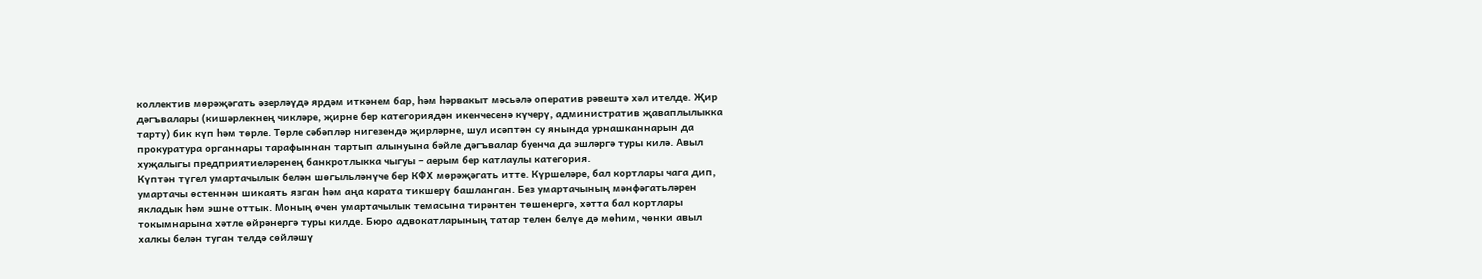коллектив мөрәҗәгать әзерләүдә ярдәм иткәнем бар, һәм һәрвакыт мәсьәлә оператив рәвештә хәл ителде. Җир дәгъвалары (кишәрлекнең чикләре, җирне бер категориядән икенчесенә күчерү, административ җаваплылыкка тарту) бик күп һәм төрле. Төрле сәбәпләр нигезендә җирләрне, шул исәптән су янында урнашканнарын да прокуратура органнары тарафыннан тартып алынуына бәйле дәгъвалар буенча да эшләргә туры килә. Авыл хуҗалыгы предприятиеләренең банкротлыкка чыгуы – аерым бер катлаулы категория.
Күптән түгел умартачылык белән шөгыльләнүче бер КФХ мөрәҗәгать итте. Күршеләре, бал кортлары чага дип, умартачы өстеннән шикаять язган һәм аңа карата тикшерү башланган. Без умартачының мәнфәгатьләрен якладык һәм эшне оттык. Моның өчен умартачылык темасына тирәнтен төшенергә, хәтта бал кортлары токымнарына хәтле өйрәнергә туры килде. Бюро адвокатларының татар телен белүе дә мөһим, чөнки авыл халкы белән туган телдә сөйләшү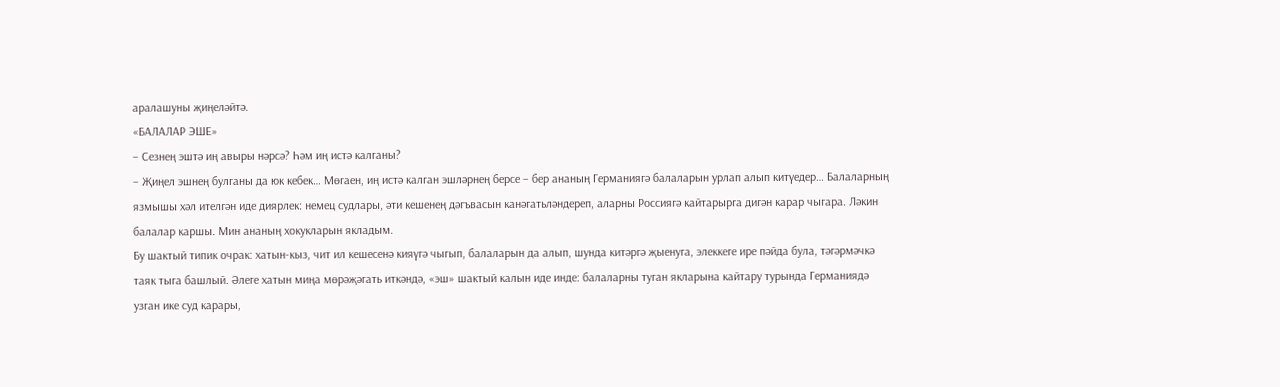аралашуны җиңеләйтә.
«БАЛАЛАР ЭШЕ»
– Сезнең эштә иң авыры нәрсә? Һәм иң истә калганы?
– Җиңел эшнең булганы да юк кебек… Мөгаен, иң истә калган эшләрнең берсе – бер ананың Германиягә балаларын урлап алып китүедер… Балаларның язмышы хәл ителгән иде диярлек: немец судлары, әти кешенең дәгъвасын канәгатьләндереп, аларны Россиягә кайтарырга дигән карар чыгара. Ләкин балалар каршы. Мин ананың хокукларын якладым.
Бу шактый типик очрак: хатын-кыз, чит ил кешесенә кияүгә чыгып, балаларын да алып, шунда китәргә җыенуга, элеккеге ире пәйда була, тәгәрмәчкә таяк тыга башлый. Әлеге хатын миңа мөрәҗәгать иткәндә, «эш» шактый калын иде инде: балаларны туган якларына кайтару турында Германиядә узган ике суд карары,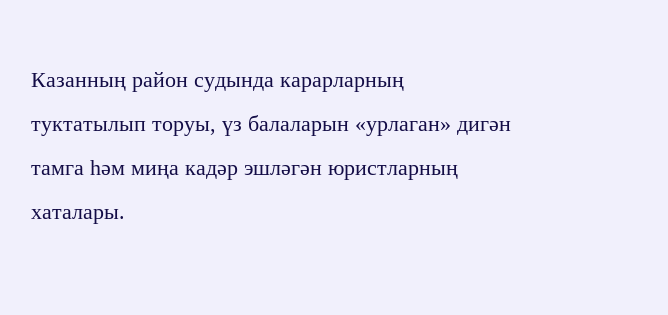Казанның район судында карарларның туктатылып торуы, үз балаларын «урлаган» дигән тамга һәм миңа кадәр эшләгән юристларның хаталары.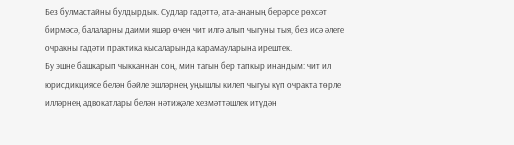Без булмастайны булдырдык. Судлар гадәттә, ата-ананың берәрсе рөхсәт бирмәсә, балаларны даими яшәр өчен чит илгә алып чыгуны тыя, без исә әлеге очракны гадәти практика кысаларында карамауларына ирештек.
Бу эшне башкарып чыкканнан соң, мин тагын бер тапкыр инандым: чит ил юрисдикциясе белән бәйле эшләрнең уңышлы килеп чыгуы күп очракта төрле илләрнең адвокатлары белән нәтиҗәле хезмәттәшлек итүдән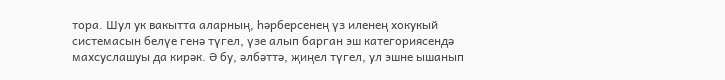тора. Шул ук вакытта аларның, һәрберсенең үз иленең хокукый системасын белүе генә түгел, үзе алып барган эш категориясендә махсуслашуы да кирәк. Ә бу, әлбәттә, җиңел түгел, ул эшне ышанып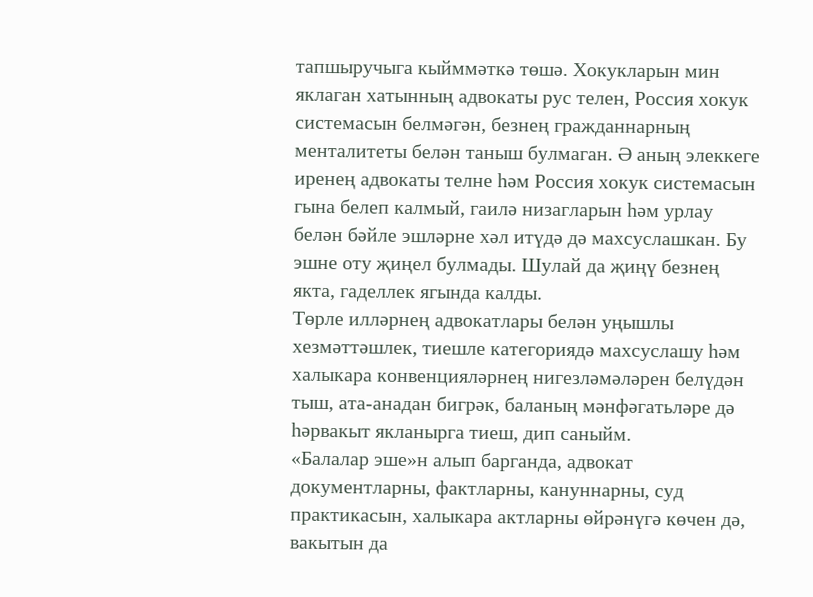тапшыручыга кыйммәткә төшә. Хокукларын мин яклаган хатынның адвокаты рус телен, Россия хокук системасын белмәгән, безнең гражданнарның менталитеты белән таныш булмаган. Ә аның элеккеге иренең адвокаты телне һәм Россия хокук системасын гына белеп калмый, гаилә низагларын һәм урлау белән бәйле эшләрне хәл итүдә дә махсуслашкан. Бу эшне оту җиңел булмады. Шулай да җиңү безнең якта, гаделлек ягында калды.
Төрле илләрнең адвокатлары белән уңышлы хезмәттәшлек, тиешле категориядә махсуслашу һәм халыкара конвенцияләрнең нигезләмәләрен белүдән тыш, ата-анадан бигрәк, баланың мәнфәгатьләре дә һәрвакыт якланырга тиеш, дип саныйм.
«Балалар эше»н алып барганда, адвокат документларны, фактларны, кануннарны, суд практикасын, халыкара актларны өйрәнүгә көчен дә, вакытын да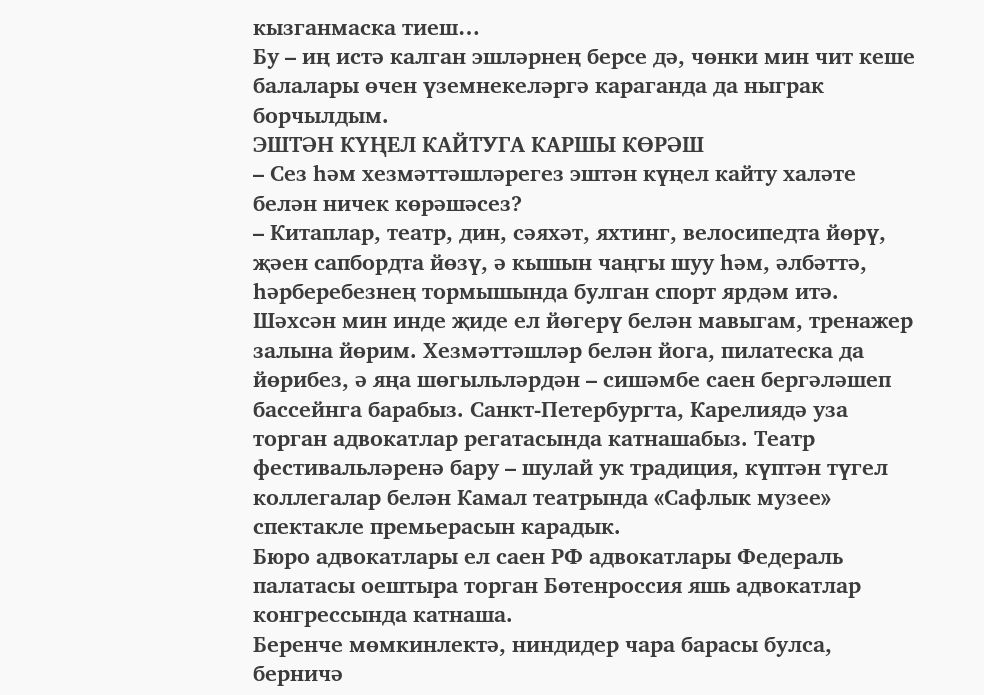кызганмаска тиеш…
Бу – иң истә калган эшләрнең берсе дә, чөнки мин чит кеше балалары өчен үземнекеләргә караганда да ныграк борчылдым.
ЭШТӘН КҮҢЕЛ КАЙТУГА КАРШЫ КӨРӘШ
– Сез һәм хезмәттәшләрегез эштән күңел кайту халәте белән ничек көрәшәсез?
– Китаплар, театр, дин, сәяхәт, яхтинг, велосипедта йөрү, җәен сапбордта йөзү, ә кышын чаңгы шуу һәм, әлбәттә, һәрберебезнең тормышында булган спорт ярдәм итә. Шәхсән мин инде җиде ел йөгерү белән мавыгам, тренажер залына йөрим. Хезмәттәшләр белән йога, пилатеска да йөрибез, ә яңа шөгыльләрдән – сишәмбе саен бергәләшеп бассейнга барабыз. Санкт-Петербургта, Карелиядә уза торган адвокатлар регатасында катнашабыз. Театр фестивальләренә бару – шулай ук традиция, күптән түгел коллегалар белән Камал театрында «Сафлык музее» спектакле премьерасын карадык.
Бюро адвокатлары ел саен РФ адвокатлары Федераль палатасы оештыра торган Бөтенроссия яшь адвокатлар конгрессында катнаша.
Беренче мөмкинлектә, ниндидер чара барасы булса, берничә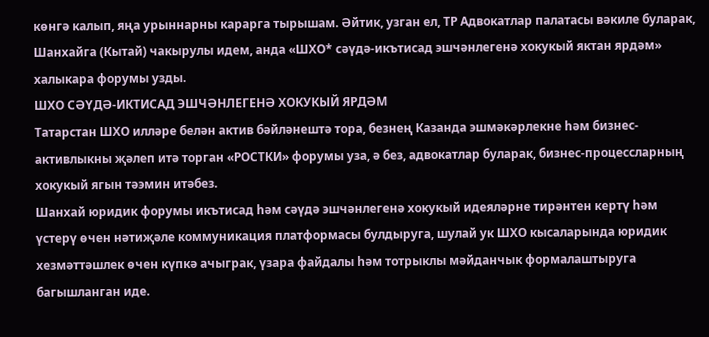көнгә калып, яңа урыннарны карарга тырышам. Әйтик, узган ел, ТР Адвокатлар палатасы вәкиле буларак, Шанхайга (Кытай) чакырулы идем, анда «ШХО* сәүдә-икътисад эшчәнлегенә хокукый яктан ярдәм» халыкара форумы узды.
ШХО СӘҮДӘ-ИКТИСАД ЭШЧӘНЛЕГЕНӘ ХОКУКЫЙ ЯРДӘМ
Татарстан ШХО илләре белән актив бәйләнештә тора, безнең Казанда эшмәкәрлекне һәм бизнес-активлыкны җәлеп итә торган «РОСТКИ» форумы уза, ә без, адвокатлар буларак, бизнес-процессларның хокукый ягын тәэмин итәбез.
Шанхай юридик форумы икътисад һәм сәүдә эшчәнлегенә хокукый идеяләрне тирәнтен кертү һәм үстерү өчен нәтиҗәле коммуникация платформасы булдыруга, шулай ук ШХО кысаларында юридик хезмәттәшлек өчен күпкә ачыграк, үзара файдалы һәм тотрыклы мәйданчык формалаштыруга багышланган иде.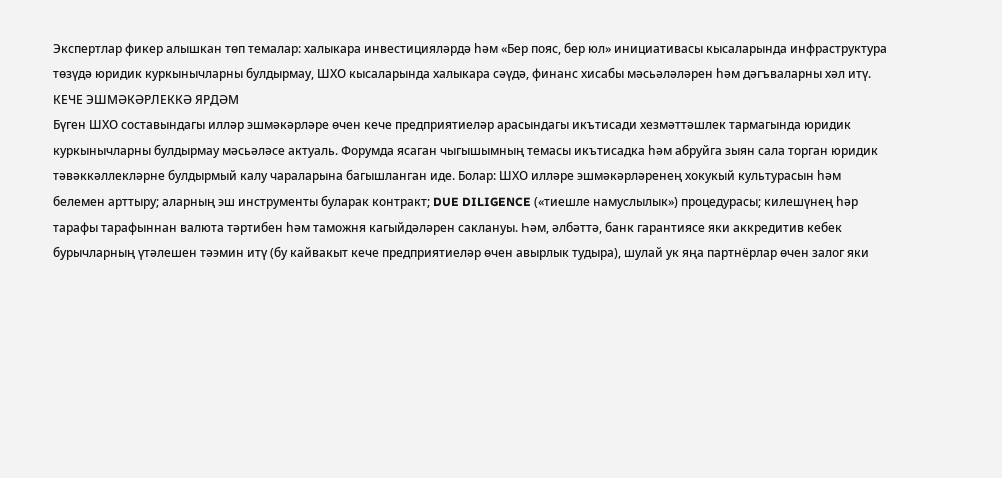Экспертлар фикер алышкан төп темалар: халыкара инвестицияләрдә һәм «Бер пояс, бер юл» инициативасы кысаларында инфраструктура төзүдә юридик куркынычларны булдырмау, ШХО кысаларында халыкара сәүдә, финанс хисабы мәсьәләләрен һәм дәгъваларны хәл итү.
КЕЧЕ ЭШМӘКӘРЛЕККӘ ЯРДӘМ
Бүген ШХО составындагы илләр эшмәкәрләре өчен кече предприятиеләр арасындагы икътисади хезмәттәшлек тармагында юридик куркынычларны булдырмау мәсьәләсе актуаль. Форумда ясаган чыгышымның темасы икътисадка һәм абруйга зыян сала торган юридик тәвәккәллекләрне булдырмый калу чараларына багышланган иде. Болар: ШХО илләре эшмәкәрләренең хокукый культурасын һәм белемен арттыру; аларның эш инструменты буларак контракт; DUE DILIGENCE («тиешле намуслылык») процедурасы; килешүнең һәр тарафы тарафыннан валюта тәртибен һәм таможня кагыйдәләрен саклануы. Һәм, әлбәттә, банк гарантиясе яки аккредитив кебек бурычларның үтәлешен тәэмин итү (бу кайвакыт кече предприятиеләр өчен авырлык тудыра), шулай ук яңа партнёрлар өчен залог яки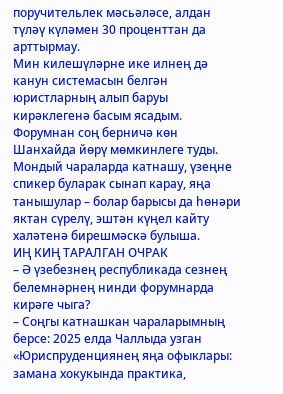поручительлек мәсьәләсе, алдан түләү күләмен 30 проценттан да арттырмау.
Мин килешүләрне ике илнең дә канун системасын белгән юристларның алып баруы кирәклегенә басым ясадым.
Форумнан соң берничә көн Шанхайда йөрү мөмкинлеге туды. Мондый чараларда катнашу, үзеңне спикер буларак сынап карау, яңа танышулар – болар барысы да һөнәри яктан сүрелү, эштән күңел кайту халәтенә бирешмәскә булыша.
ИҢ КИҢ ТАРАЛГАН ОЧРАК
– Ә үзебезнең республикада сезнең белемнәрнең нинди форумнарда кирәге чыга?
– Соңгы катнашкан чараларымның берсе: 2025 елда Чаллыда узган «Юриспруденциянең яңа офыклары: замана хокукында практика,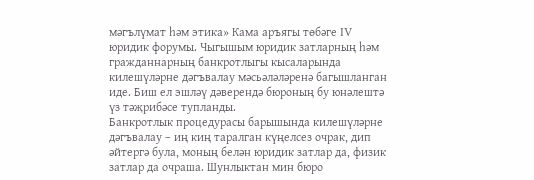мәгълүмат һәм этика» Кама аръягы төбәге IV юридик форумы. Чыгышым юридик затларның һәм гражданнарның банкротлыгы кысаларында килешүләрне дәгъвалау мәсьәләләренә багышланган иде. Биш ел эшләү дәверендә бюроның бу юнәлештә үз тәҗрибәсе тупланды.
Банкротлык процедурасы барышында килешүләрне дәгъвалау – иң киң таралган күңелсез очрак, дип әйтергә була, моның белән юридик затлар да, физик затлар да очраша. Шунлыктан мин бюро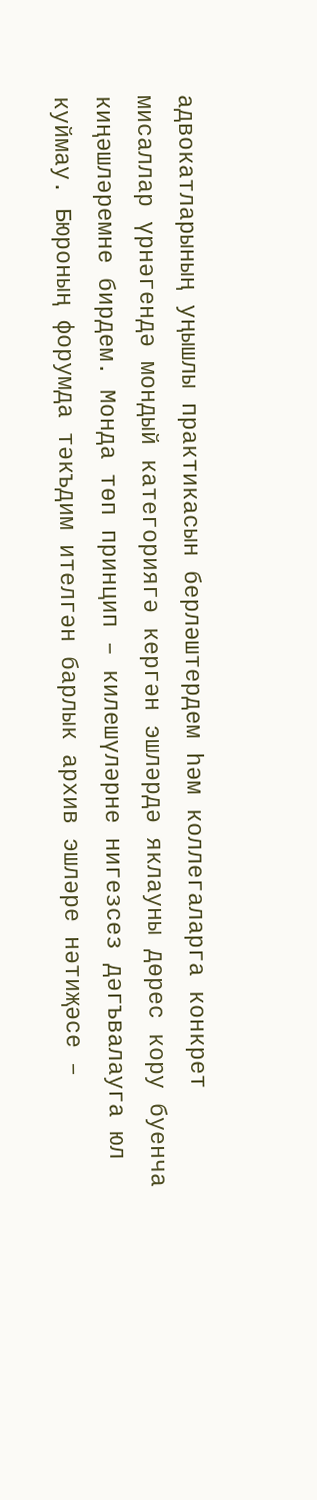адвокатларының уңышлы практикасын берләштердем һәм коллегаларга конкрет мисаллар үрнәгендә мондый категориягә кергән эшләрдә яклауны дөрес кору буенча киңәшләремне бирдем. Монда төп принцип – килешүләрне нигезсез дәгъвалауга юл куймау. Бюроның форумда тәкъдим ителгән барлык архив эшләре нәтиҗәсе –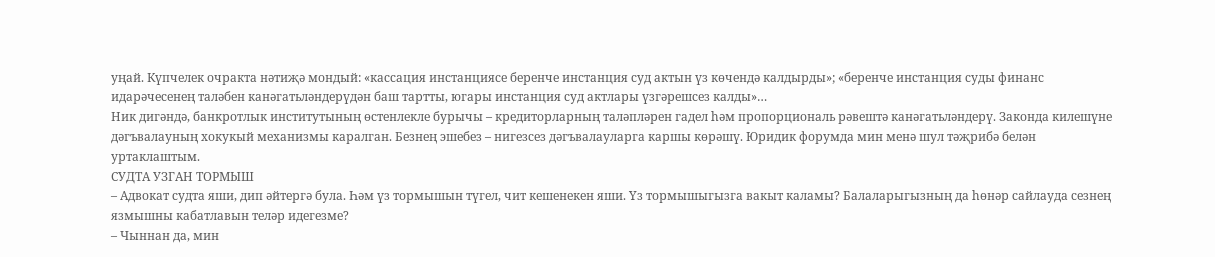уңай. Күпчелек очракта нәтиҗә мондый: «кассация инстанциясе беренче инстанция суд актын үз көчендә калдырды»; «беренче инстанция суды финанс идарәчесенең таләбен канәгатьләндерүдән баш тартты, югары инстанция суд актлары үзгәрешсез калды»…
Ник дигәндә, банкротлык институтының өстенлекле бурычы – кредиторларның таләпләрен гадел һәм пропорциональ рәвештә канәгатьләндерү. Законда килешүне дәгъвалауның хокукый механизмы каралган. Безнең эшебез – нигезсез дәгъвалауларга каршы көрәшү. Юридик форумда мин менә шул тәҗрибә белән уртаклаштым.
СУДТА УЗГАН ТОРМЫШ
– Адвокат судта яши, дип әйтергә була. Һәм үз тормышын түгел, чит кешенекен яши. Үз тормышыгызга вакыт каламы? Балаларыгызның да һөнәр сайлауда сезнең язмышны кабатлавын теләр идегезме?
– Чыннан да, мин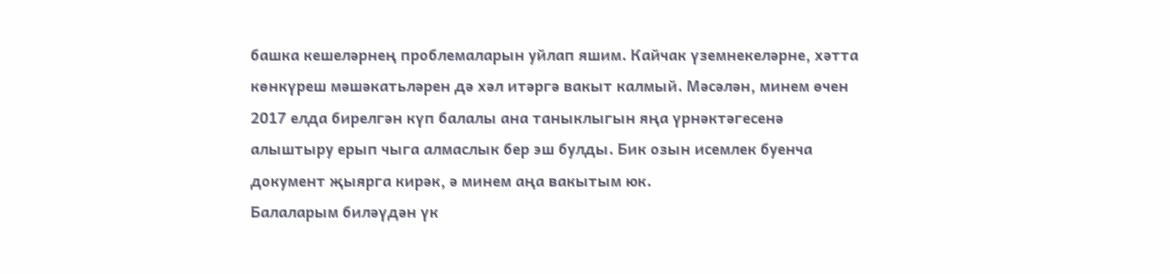башка кешеләрнең проблемаларын уйлап яшим. Кайчак үземнекеләрне, хәтта көнкүреш мәшәкатьләрен дә хәл итәргә вакыт калмый. Мәсәлән, минем өчен 2017 елда бирелгән күп балалы ана таныклыгын яңа үрнәктәгесенә алыштыру ерып чыга алмаслык бер эш булды. Бик озын исемлек буенча документ җыярга кирәк, ә минем аңа вакытым юк.
Балаларым биләүдән үк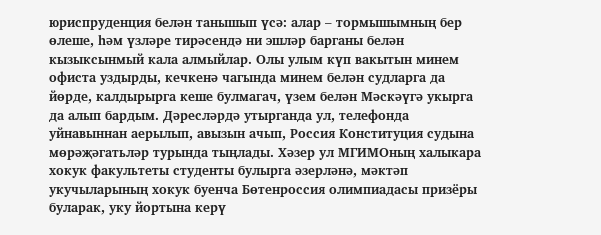юриспруденция белән танышып үсә: алар – тормышымның бер өлеше, һәм үзләре тирәсендә ни эшләр барганы белән кызыксынмый кала алмыйлар. Олы улым күп вакытын минем офиста уздырды, кечкенә чагында минем белән судларга да йөрде, калдырырга кеше булмагач, үзем белән Мәскәүгә укырга да алып бардым. Дәресләрдә утырганда ул, телефонда уйнавыннан аерылып, авызын ачып, Россия Конституция судына мөрәҗәгатьләр турында тыңлады. Хәзер ул МГИМОның халыкара хокук факультеты студенты булырга әзерләнә, мәктәп укучыларының хокук буенча Бөтенроссия олимпиадасы призёры буларак, уку йортына керү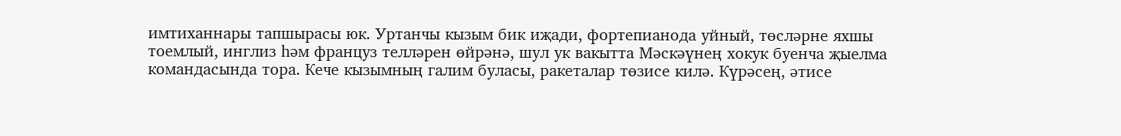имтиханнары тапшырасы юк. Уртанчы кызым бик иҗади, фортепианода уйный, төсләрне яхшы тоемлый, инглиз һәм француз телләрен өйрәнә, шул ук вакытта Мәскәүнең хокук буенча җыелма командасында тора. Кече кызымның галим буласы, ракеталар төзисе килә. Күрәсең, әтисе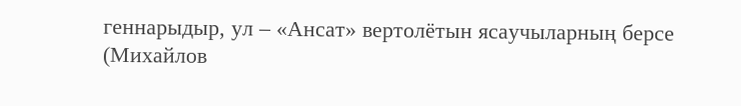геннарыдыр, ул – «Ансат» вертолётын ясаучыларның берсе (Михайлов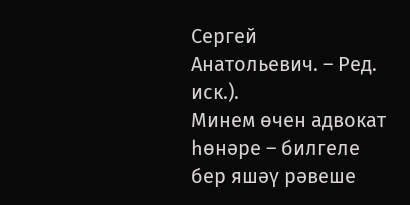Сергей Анатольевич. – Ред. иск.).
Минем өчен адвокат һөнәре – билгеле бер яшәү рәвеше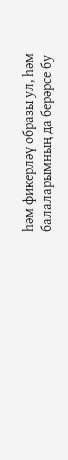һәм фикерләү образы ул, һәм балаларымның да берәрсе бу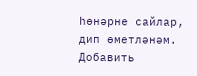һөнәрне сайлар, дип өметләнәм.
Добавить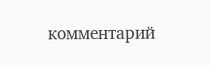комментарий